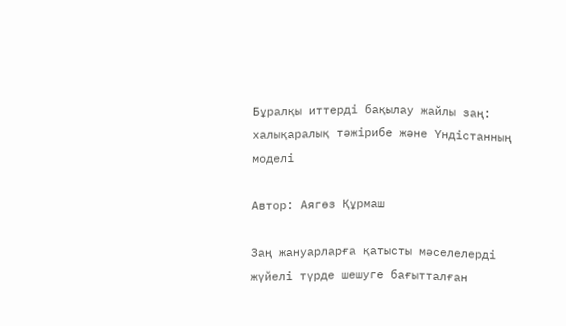Бұралқы иттерді бақылау жайлы заң: халықаралық тәжірибе және Үндістанның моделі

Автор: Аягөз Құрмаш

Заң жануарларға қатысты мәселелерді жүйелі түрде шешуге бағытталған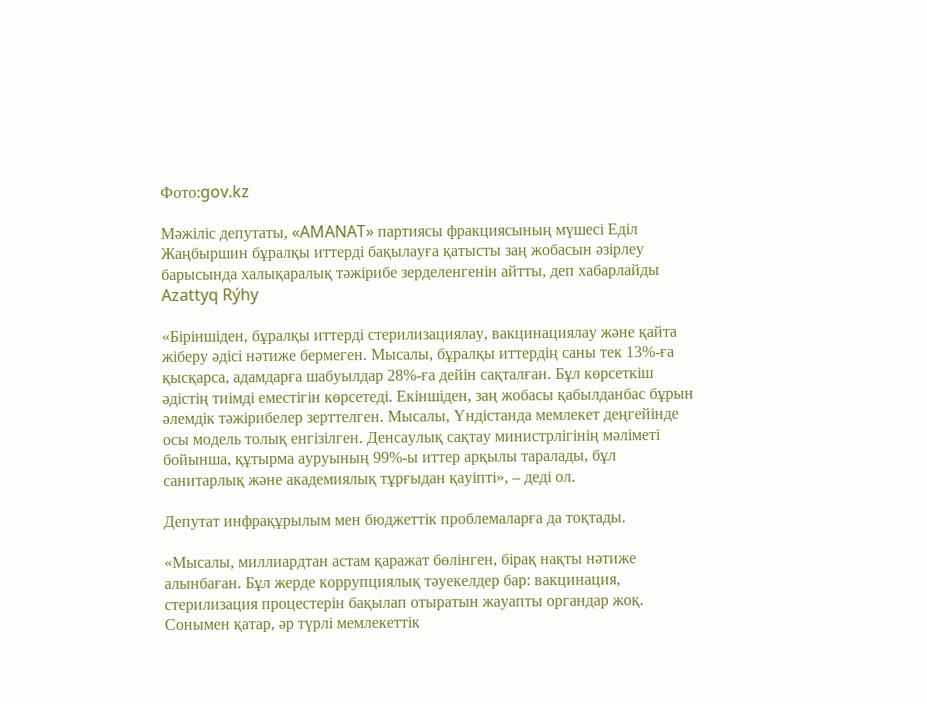Фото:gov.kz

Мәжіліс депутаты, «AMANAT» партиясы фракциясының мүшесі Еділ Жаңбыршин бұралқы иттерді бақылауға қатысты заң жобасын әзірлеу барысында халықаралық тәжірибе зерделенгенін айтты, деп хабарлайды Azattyq Rýhy

«Біріншіден, бұралқы иттерді стерилизациялау, вакцинациялау және қайта жіберу әдісі нәтиже бермеген. Мысалы, бұралқы иттердің саны тек 13%-ға қысқарса, адамдарға шабуылдар 28%-ға дейін сақталған. Бұл көрсеткіш әдістің тиімді еместігін көрсетеді. Екіншіден, заң жобасы қабылданбас бұрын әлемдік тәжірибелер зерттелген. Мысалы, Үндістанда мемлекет деңгейінде осы модель толық енгізілген. Денсаулық сақтау министрлігінің мәліметі бойынша, құтырма ауруының 99%-ы иттер арқылы таралады, бұл санитарлық және академиялық тұрғыдан қауіпті», – деді ол.

Депутат инфрақұрылым мен бюджеттік проблемаларға да тоқтады.

«Мысалы, миллиардтан астам қаражат бөлінген, бірақ нақты нәтиже алынбаған. Бұл жерде коррупциялық тәуекелдер бар: вакцинация, стерилизация процестерін бақылап отыратын жауапты органдар жоқ. Сонымен қатар, әр түрлі мемлекеттік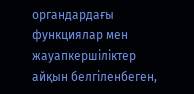органдардағы функциялар мен жауапкершіліктер айқын белгіленбеген,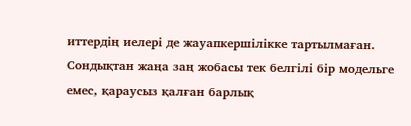иттердің иелері де жауапкершілікке тартылмаған. Сондықтан жаңа заң жобасы тек белгілі бір модельге емес, қараусыз қалған барлық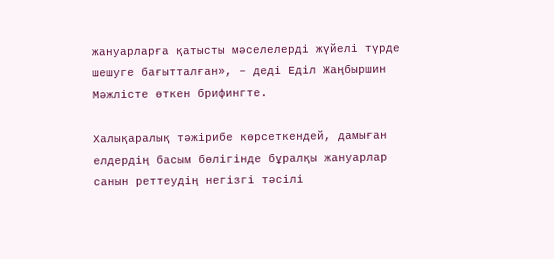жануарларға қатысты мәселелерді жүйелі түрде шешуге бағытталған», – деді Еділ Жаңбыршин Мәжлісте өткен брифингте.

Халықаралық тәжірибе көрсеткендей, дамыған елдердің басым бөлігінде бұралқы жануарлар санын реттеудің негізгі тәсілі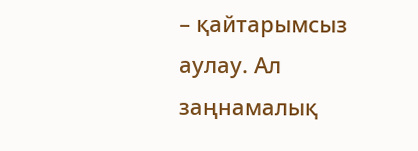– қайтарымсыз аулау. Ал заңнамалық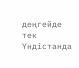деңгейде тек Үндістанда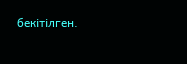бекітілген.